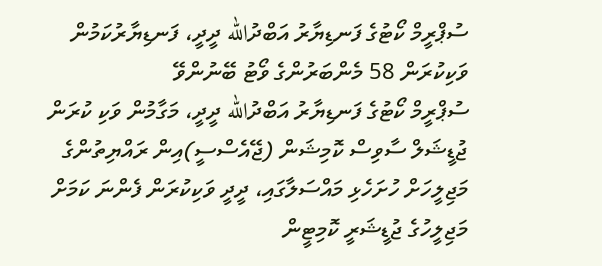ސުޕްރީމް ކޯޓުގެ ފަނޑިޔާރު އަބްދުالله ދީދީ، ފަނޑިޔާރުކަމުން ވަކިކުރަން 58 މެންބަރުންގެ ވޯޓު ބޭނުންވޭ
ސުޕްރީމް ކޯޓުގެ ފަނޑިޔާރު އަބްދުالله ދީދީ، މަގާމުން ވަކި ކުރަން ޖުޑީޝަލް ސާވިސް ކޮމިޝަން (ޖޭއެސްސީ)އިން ރައްޔިތުންގެ މަޖިލީހަށް ހުށަހެޅި މައްސަލާގައި، ދީދީ ވަކިކުރަން ފެންނަ ކަމަށް މަޖިލީހުގެ ޖުޑީޝަރީ ކޮމިޓީން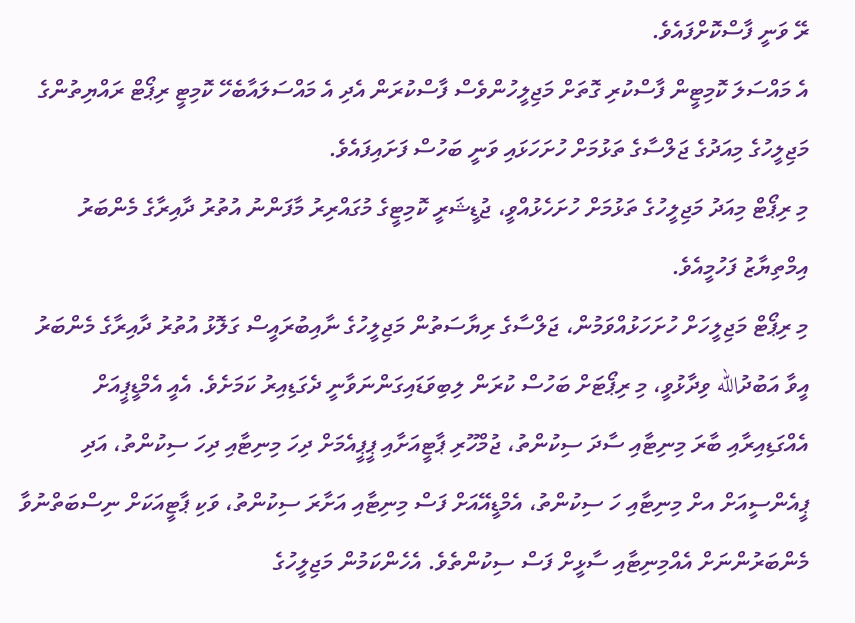ރޭ ވަނީ ފާސްކޮށްފައެވެ.
އެ މައްސަލަ ކޮމިޓީން ފާސްކުރި ގޮތަށް މަޖިލީހުންވެސް ފާސްކުރަން އެދި އެ މައްސަލައާބެހޭ ކޮމިޓީ ރިޕޯޓް ރައްޔިތުންގެ މަޖިލީހުގެ މިއަދުގެ ޖަލްސާގެ ތަޅުމަށް ހުށަހަޅައި ވަނީ ބަހުސް ފަށައިފައެވެ.
މި ރިޕޯޓް މިއަދު މަޖިލީހުގެ ތަޅުމަށް ހުށަހެޅުއްވީ، ޖުޑީޝަރީ ކޮމިޓީގެ މުގައްރިރު މާފަންނު އުތުރު ދާއިރާގެ މެންބަރު އިމްތިޔާޒު ފަހުމީއެވެ.
މި ރިޕޯޓް މަޖިލީހަށް ހުށަހަޅުއްވަމުން، ޖަލްސާގެ ރިޔާސަތުން މަޖިލީހުގެ ނާއިބުރައީސް ގަލޮޅު އުތުރު ދާއިރާގެ މެންބަރު އީވާ އަބުދުالله ވިދާޅުވީ، މި ރިޕޯޓަށް ބަހުސް ކުރަން ލިބިވަޑައިގަންނަވާނީ ދެގަޑިއިރު ކަމަށެވެ. އެއީ އެމްޑީޕީއަށް އެއްގަޑިއިރާއި ބާރަ މިނިޓާއި ސާދަ ސިކުންތު، ޖުމްހޫރި ޕާޓީއަށާއި ޕީޕީއެމަށް ދިހަ މިނިޓާއި ދިހަ ސިކުންތު، އަދި ޕީއެންސީއަށް އށް މިނިޓާއި ހަ ސިކުންތު، އެމްޑީއޭއަށް ފަސް މިނިޓާއި އަށާރަ ސިކުންތު، ވަކި ޕާޓީއަކަށް ނިސްބަތްނުވާ މެންބަރުންނަށް އެއްމިނިޓާއި ސާޅީށް ފަސް ސިކުންތެވެ. އެހެންކަމުން މަޖިލީހުގެ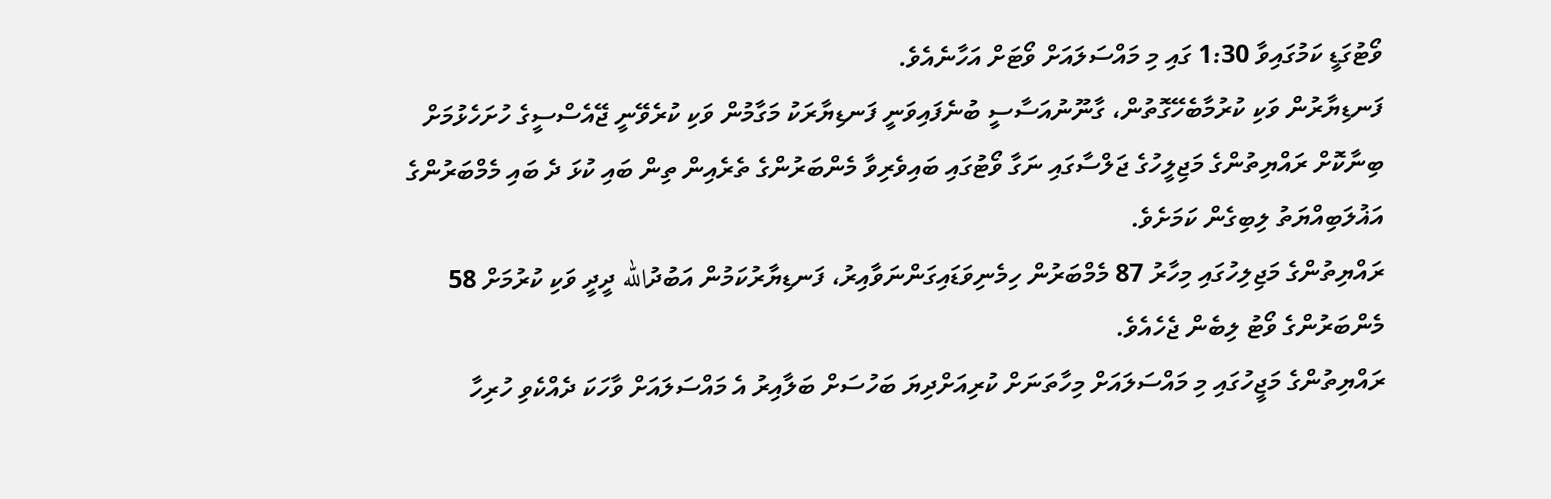ވޯޓުގަޑީ ކަމުގައިވާ 1:30 ގައި މި މައްސަލައަށް ވޯޓަށް އަހާނެއެވެ.
ފަނޑިޔާރުން ވަކި ކުރުމާބެހޭގޮތުން، ގާނޫނުއަސާސީ ބުނެފައިވަނީ ފަނޑިޔާރަކު މަގާމުން ވަކި ކުރެވޭނީ ޖޭއެސްސީގެ ހުށަހެޅުމަށް ބިނާކޮށް ރައްޔިތުންގެ މަޖިލީހުގެ ޖަލްސާގައި ނަގާ ވޯޓުގައި ބައިވެރިވާ މެންބަރުންގެ ތެރެއިން ތިން ބައި ކުޅަ ދެ ބައި މެމްބަރުންގެ އަޣުލަބިއްޔަތު ލިބިގެން ކަމަށެވެ.
ރައްޔިތުންގެ މަޖިލިހުގައި މިހާރު 87 މެމްބަރުން ހިމެނިވަޑައިގަންނަވާއިރު، ފަނޑިޔާރުކަމުން އަބުދުالله ދީދީ ވަކި ކުރުމަށް 58 މެންބަރުންގެ ވޯޓު ލިބެން ޖެހެއެވެ.
ރައްޔިތުންގެ މަޖީހުގައި މި މައްސަލައަށް މިހާތަނަށް ކުރިއަށްދިޔަ ބަހުސަށް ބަލާއިރު އެ މައްސަލައަށް ވާހަކަ ދެއްކެވި ހުރިހާ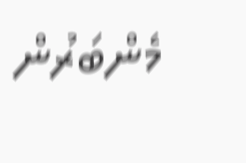މެންބަރުން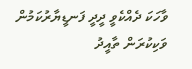ވާހަކަ ދެއްކެވީ ދީދީ ފަނޑީޔާރުކަމުން ވަކިކުރަން ތާއީދު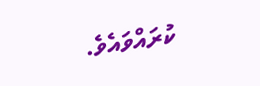ކުރައްވައެވެ.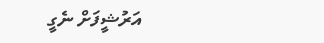އަރުޝީފަށް ނެގީ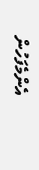އެންމެފަހުން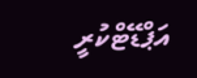އަޕްޑޭޓްކުރީ